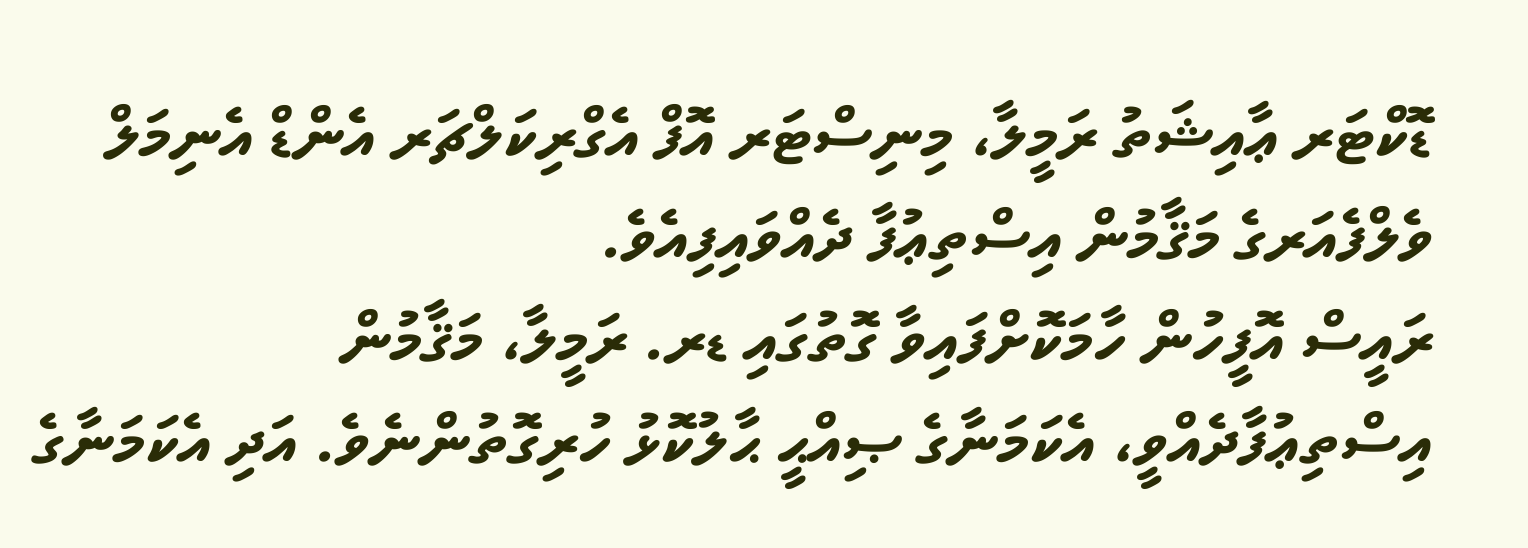ޑޮކްޓަރ ޢާއިޝަތު ރަމީލާ، މިނިސްޓަރ އޮފް އެގްރިކަލްޗަރ އެންޑް އެނިމަލް ވެލްފެއަރގެ މަޤާމުން އިސްތިޢުފާ ދެއްވައިފިއެވެ.
ރައީސް އޮފީހުން ހާމަކޮށްފައިވާ ގޮތުގައި ޑރ. ރަމީލާ، މަޤާމުން އިސްތިޢުފާދެއްވީ، އެކަމަނާގެ ޞިއްޙީ ޙާލުކޮޅު ހުރިގޮތުންނެވެ. އަދި އެކަމަނާގެ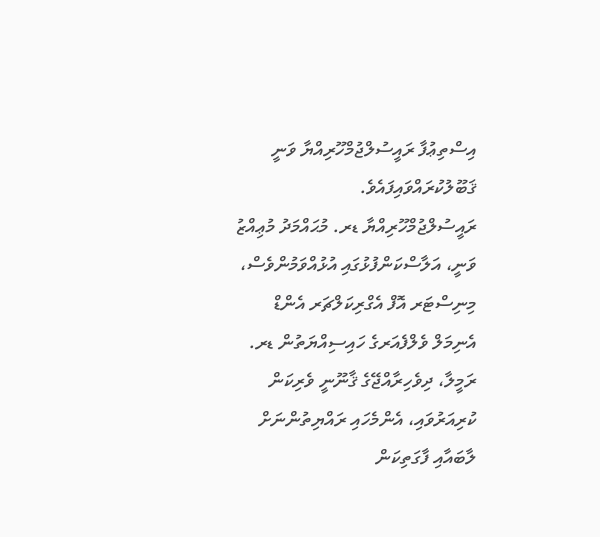އިސްތިޢުފާ ރައީސުލްޖުމްހޫރިއްޔާ ވަނީ ޤަބޫލުކުރައްވައިފައެވެ.
ރައީސުލްޖުމްހޫރިއްޔާ ޑރ. މުޙައްމަދު މުޢިއްޒު ވަނީ، އަލާސްކަންފުޅުގައި އުޅުއްވަމުންވެސް، މިނިސްޓަރ އޮފް އެގްރިކަލްޗަރ އެންޑް އެނިމަލް ވެލްފެއަރގެ ހައިސިއްޔަތުން ޑރ. ރަމީލާ، ދިވެހިރާއްޖޭގެ ޤާނޫނީ ވެރިކަން ކުރިއަރުވައި، އެންމެހައި ރައްޔިތުންނަށް ލާބައާއި ފާގަތިކަން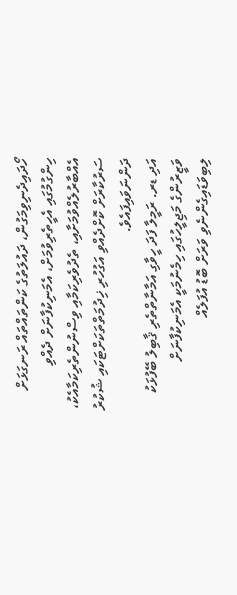ހޯދައިދެނިވިމަގުން، ދައުލަތުގެ ކަންތައްތައް ރަނގަޅަށް ހިންގުމުގައި އެހީތެރިވުމަށް، އެމަނިކުފާނަށް ދެއްވި އެއްބާރުލެއްވުމަށާއި، ތެދުވެރިކަމާއި ވިސްނުންތެރިކަމާއެކު، ސަރުކާރަށް ކޮށްދެއްވި އަގުހުރި ޚިދުމަތްތަކަށްޓަކައި ޝުކުރު ދަންނަވައިފައެވެ.
އަދި ޑރ. ރަމީލާ ފަދަ ހީވާގި އަމާނާތްތެރި ޤާބިލު ބޭފުޅަކު ވަޒީރުންގެ މަޖިލީހުގައި ހިމެނުމަކީ އެމަނިކުފާނަށް ލިބިވަޑައިގެންނެވި ވަރަށް ބޮޑު އުފަލެއް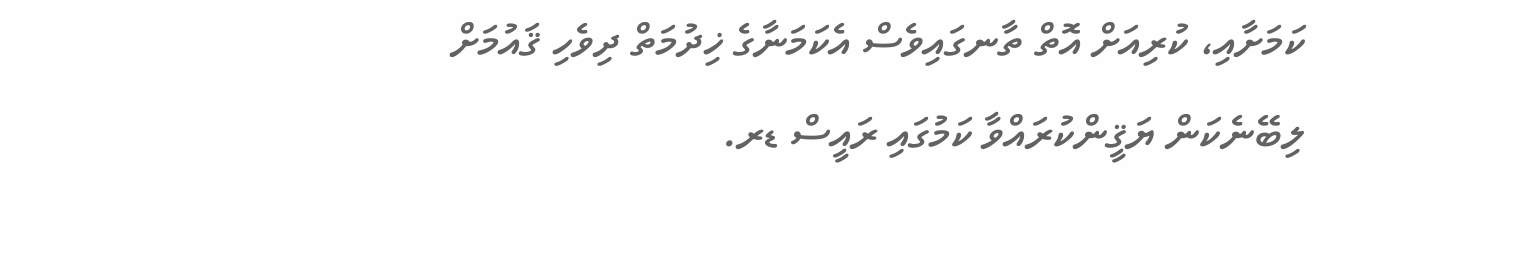ކަމަށާއި، ކުރިއަށް އޮތް ތާނގައިވެސް އެކަމަނާގެ ޚިދުމަތް ދިވެހި ޤައުމަށް ލިބޭނެކަން ޔަޤީންކުރައްވާ ކަމުގައި ރައީސް ޑރ.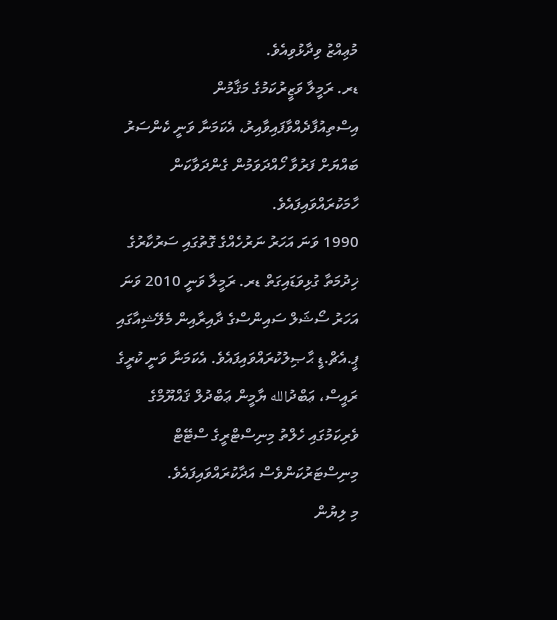މުޢިއްޒު ވިދާޅުވިއެވެ.
ޑރ. ރަމީލާ ވަޒީރުކަމުގެ މަޤާމުން އިސްތިއުފާދެއްވާފައިވާއިރު، އެކަމަނާ ވަނީ ކެންސަރު ބައްޔަށް ފަރުވާ ހޯއްދަވަމުން ގެންދަވާކަން ހާމަކުރައްވައިފައެވެ.
1990 ވަނަ އަހަރު ނަރުހެއްގެ ގޮތުގައި ސަރުކާރުގެ ޚިދުމަތާ ގުޅިވަޑައިގަތް ޑރ. ރަމީލާ ވަނީ 2010 ވަނަ އަހަރު ސޯޝަލް ސައިންސްގެ ދާއިރާއިން މެލޭޝިއާގައި ޕީ.އެޗް.ޑީ ޙާޞިލުކުރައްވައިފައެވެ. އެކަމަނާ ވަނީ ކުރީގެ ރައީސް، ޢަބްދުالله ޔާމީން ޢަބްދުލް ޤައްޔޫމްގެ ވެރިކަމުގައި ހެލްތު މިނިސްޓްރީގެ ސްޓޭޓް މިނިސްޓަރުކަންވެސް އަދާކުރައްވައިފައެވެ.
މި ލިޔުން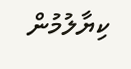ކިޔާލުމުން